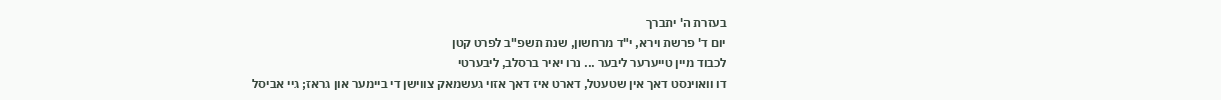בעזרת ה' יתברך
יום ד' פרשת וירא, י"ד מרחשון, שנת תשפ"ב לפרט קטן
לכבוד מיין טייערער ליבער ... נרו יאיר ברסלב, ליבערטי
דו וואוינסט דאך אין שטעטל, דארט איז דאך אזוי געשמאק צווישן די ביימער און גראז; גיי אביסל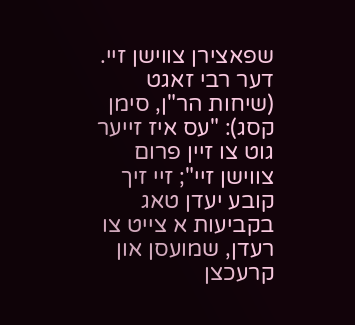שפאצירן צווישן זיי. דער רבי זאגט (שיחות הר"ן, סימן קסג): "עס איז זייער גוט צו זיין פרום צווישן זיי"; זיי זיך קובע יעדן טאג בקביעות א צייט צו רעדן, שמועסן און קרעכצן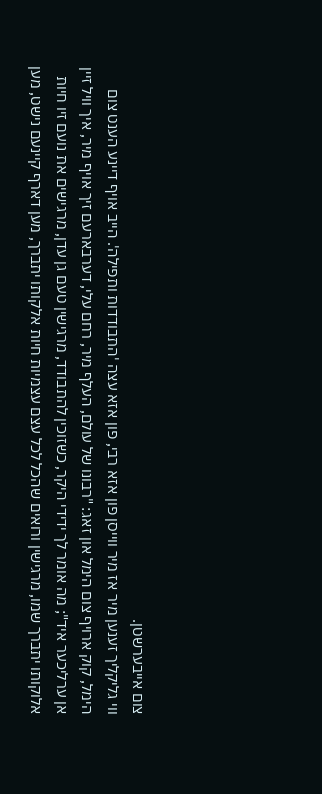צום אייבערשטן.
ווי גליקליך זענען מיר אז מיר ווייסן פון אזא רבי, פון אזא עצה 'התבודדות ותפילה'. הייב אויף דיינע הענט צום הימל, קוק ארויף צום הימל און זאג: "רבונו של עולם, העלף מיר, רחם עלי, דערבארעם זיך אויף מיר, איך וויל זיין אן ערליכער איד"; מה אומר לך ידידי היקר, כשזוכין להתבודד, מרגישין טעם גן עדן, מרגישים את נועם זיו חיות אלוקותו יתברך שמו, מרגישין ורואים שהכל לכל עצם עצמיות חיות אלקותו יתברך, מען דארף קיינעם נישט, מען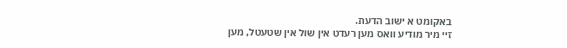באקומט א ישוב הדעת.
זיי מיר מודיע וואס מען רעדט אין שול אין שטעטל, מען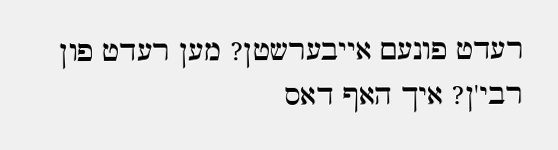רעדט פונעם אייבערשטן? מען רעדט פון רבי'ן? איך האף דאס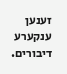זענען ענקערע דיבורים.